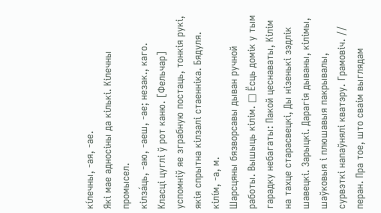кі́лечны, ‑ая, ‑ае.
Які мае адносіны да кількі. Кілечны промысел.
кілза́ць, ‑аю, ‑аеш, ‑ае; незак., каго.
Класці цуглі ў рот каню. [Фельчар] успомніў яе зграбную постаць, тонкія рукі, якія спрытна кілзалі стаенніка. Бядуля.
кілі́м, ‑а, м.
Шарсцяны бязворсавы дыван ручной работы. Вышыць кілім. □ Ёсць домік у тым гарадку небагаты: Пакой цеснаваты, Кілім на тахце старасвецкі, Ды нізенькі зэдлік шавецкі. Зарыцкі. Дарагія дываны, кілімы, шаўковыя і плюшавыя пакрывалы, сурвэткі напаўнялі кватэру. Грамовіч. // перан. Пра тое, што сваім выглядам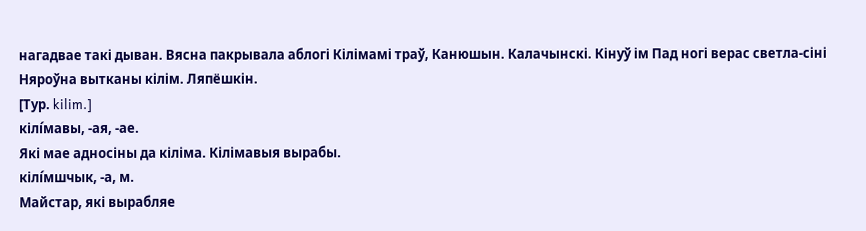нагадвае такі дыван. Вясна пакрывала аблогі Кілімамі траў, Канюшын. Калачынскі. Кінуў ім Пад ногі верас светла-сіні Няроўна вытканы кілім. Ляпёшкін.
[Тур. kilim.]
кілі́мавы, ‑ая, ‑ае.
Які мае адносіны да кіліма. Кілімавыя вырабы.
кілі́мшчык, ‑а, м.
Майстар, які вырабляе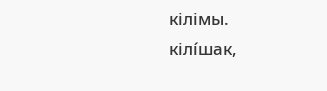кілімы.
кілі́шак,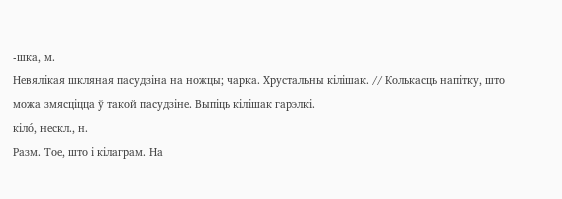‑шка, м.
Невялікая шкляная пасудзіна на ножцы; чарка. Хрустальны кілішак. // Колькасць напітку, што можа змясціцца ў такой пасудзіне. Выпіць кілішак гарэлкі.
кіло́, нескл., н.
Разм. Тое, што і кілаграм. На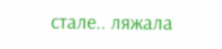стале.. ляжала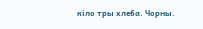кіло тры хлеба. Чорны.